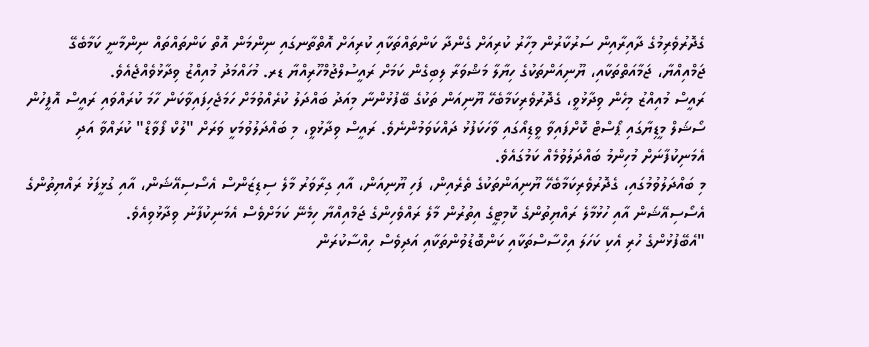ގެދޮރުވެރިމުގެ ދާއިރާއިން ސަރުކާރުން މިހާރު ކުރިއަށް ގެންދާ ކަންތައްތަކާއި ކުރިއަށް އޮތްތާނގައި ނިންމަން އޮތް ކަންތައްތައް ނިންމާނީ ކަމާބެގޭ ޖަމްއިއްޔާ، ޖަމާއަތްތަކާއި، ޔޫނިއަންތަކުގެ ހިޔާލާ މަޝްވަރާ ލިބިގެން ކަމަށް ރައީސުލްޖުމްހޫރިއްޔާ ޑރ. މުހައްމަދު މުއިއްޒު ވިދާޅުވެއްޖެއެވެ.
ރައީސް މުއިއްޒު މިހެން ވިދާޅުވީ، ގެދޮރުވެރިކަމާބެހޭ ޔޫނިއަން ތަކުގެ ބޭފުޅުންނާ މިއަދު ބައްދަލު ކުރެއްވުމަށް ހަމަޖެހިފައިވާކަން ހާމަ ކުރައްވައި ރައީސް އޮފީހުން ސޯޝަލް މީޑިޔާގައި ޕޯސްޓް ކޮށްފައިވާ ވީޑިއޯގައި ވާހަކަފުޅު ދައްކަވަމުންނެވެ. ރައީސް ވިދާޅުވީ، މި ބައްދަލުވުމަކީ ވަރަށް "ލުކް ފޯވާޑް" ކުރައްވާ އަދި އެމަނިކުފާނަށް މުހިންމު ބައްދަލުވުމެއް ކަމުގައެވެ.
މި ބައްދަލުވުމުގައި، ގެދޮރުވެރިކަމާބެހޭ ޔޫނިއަންތަކުގެ ތެރެއިން، ފަހި ޔޫނިއަން، އާއި ގިރާވަރު މާލެ ސިޑިޒަންސް އެސޯސިއޭޝަން، އާއި ގުޅީފަޅު ރައްޔިތުންގެ އެސޯސިއޭޝަން އާއި ހުޅުމާލެ ރައްޔިތުންގެ ކޮމިޓީގެ އިތުރުން މާލެ ރައްވެހިންގެ ޖަމްއިއްޔާ ހިމެނޭ ކަމަށްވެސް އެމަނިކުފާނު ވިދާޅުވިއެވެ.
"އެބޭފުޅުންގެ ހުރި އެކި ކަހަލަ އިހްސާސްތަކާއި ކަންބޮޑުވުންތަކާއި އަދިވެސް ހިއްސާކުރަން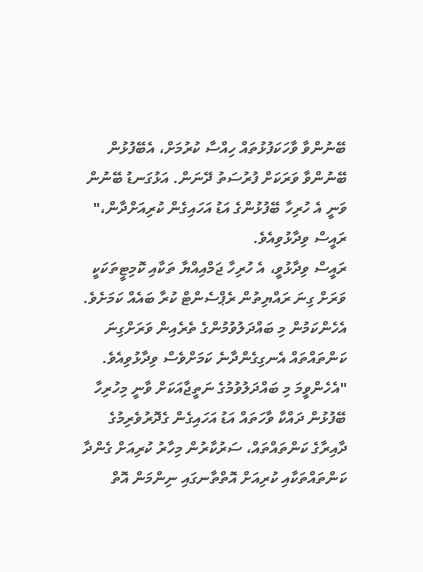ބޭނުންވާ ވާހަކަފުޅުތައް ހިއްސާ ކުރުމަށް، އެބޭފުޅުން ބޭނުންވާ ވަރަކަށް ފުރުސަތު ދޭނަން. އަޅުގަނޑު ބޭނުން ވަނީ އެ ހުރިހާ ބޭފުޅުންގެ އަޑު އަހައިގެން ކުރިއަށްދާން،" ރައީސް ވިދާޅުވިއެވެ.
ރައީސް ވިދާޅުވީ، އެ ހުރިހާ ޖަމްއިއްޔާ ތަކާއި ކޮމިޓީތަކަކީ ވަރަށް ގިނަ ރައްޔިތުން ރެޕްސެންޓް ކުރާ ބައެއް ކަމަށެވެ. އެހެންކަމުން މި ބައްދަލުވުމުންގެ ތެރެއިން ވަރަށްގިނަ ކަންތައްތައް އެނގިގެންދާނެ ކަމަށްވެސް ވިދާޅުވިއެވެ.
"އެހެންވީމަ މި ބައްދަލުވުމުގެ ނަތީޖާއަކަށް ވާނީ މިހުރިހާ ބޭފުޅުން ދައްކާ ވާހަތައް އަޑު އަހައިގެން ގެދޮރުވެރިމުގެ ދާއިރާގެ ކަންތައްތައް، ސަރުކާރުން މިހާރު ކުރިއަށް ގެންދާ ކަންތައްތަކާއި ކުރިއަށް އޮތްތާނގައި ނިންމަން އޮތް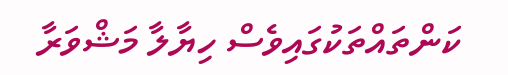ކަންތައްތަކުގައިވެސް ހިޔާލާ މަޝްވަރާ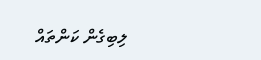ލިބިގެން ކަންތައް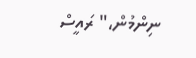ނިންމުން،" ރައީސް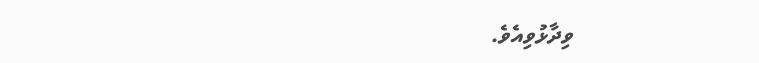ވިދާޅުވިއެވެ.